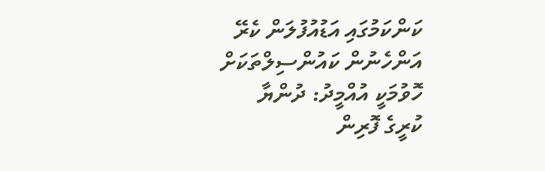ކަންކަމުގައި އަޑުއުފުލަން ކެރޭ އަންހެނުން ކައުންސިލްތަކަށް ހޮވުމަކީ އުއްމީދު: ދުންޔާ
ކުރީގެ ފޮރިން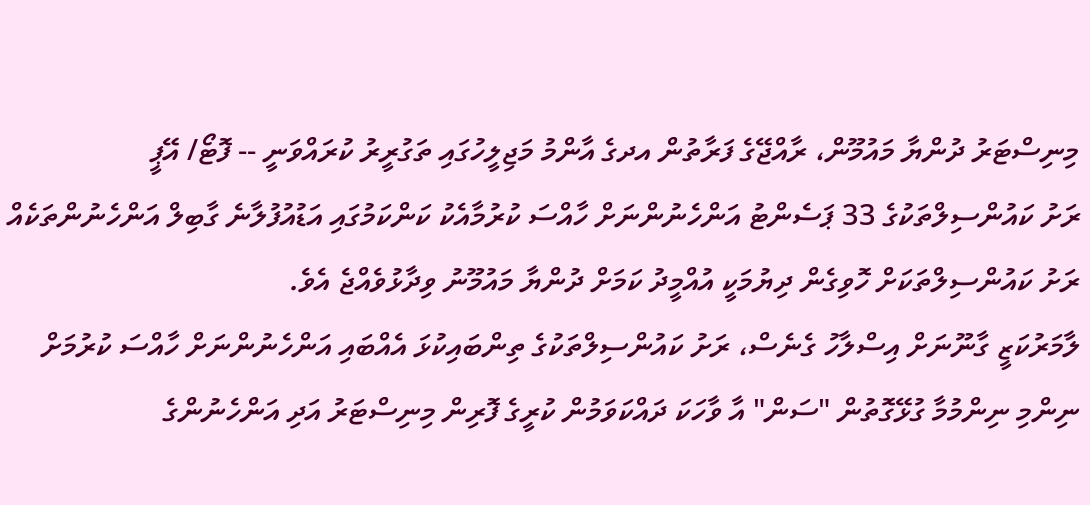މިނިސްޓަރު ދުންޔާ މައުމޫން، ރާއްޖޭގެ ފަރާތުން އދގެ އާންމު މަޖިލީހުގައި ތަގުރީރު ކުރައްވަނީ -- ފޮޓޯ/ އޭޕީ
ރަށު ކައުންސިލްތަކުގެ 33 ޕަސެންޓު އަންހެނުންނަށް ހާއްސަ ކުރުމާއެކު ކަންކަމުގައި އަޑުއުފުލާނެ ގާބިލް އަންހެނުންތަކެއް ރަށު ކައުންސިލްތަކަށް ހޮވިގެން ދިޔުމަކީ އުއްމީދު ކަމަށް ދުންޔާ މައުމޫނު ވިދާޅުވެއްޖެ އެވެ.
ލާމަރުކަޒީ ގާނޫނަށް އިސްލާހު ގެނެސް، ރަށު ކައުންސިލްތަކުގެ ތިންބައިކުޅަ އެއްބައި އަންހެނުންނަށް ހާއްސަ ކުރުމަށް ނިންމި ނިންމުމާ ގުޅޭގޮތުން "ސަން" އާ ވާހަކަ ދައްކަވަމުން ކުރީގެ ފޮރިން މިނިސްޓަރު އަދި އަންހެނުންގެ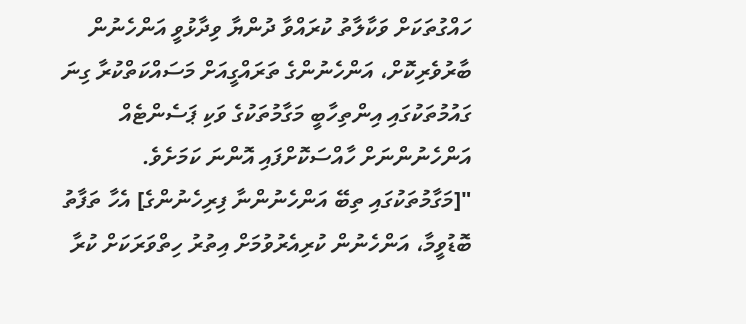ހައްގުތަކަށް ވަކާލާތު ކުރައްވާ ދުންޔާ ވިދާޅުވީ އަންހެނުން ބާރުވެރިކޮށް، އަންހެނުންގެ ތަރައްގީއަށް މަސައްކަތްކުރާ ގިނަ ގައުމުތަކުގައި އިންތިހާބީ މަގާމުތަކުގެ ވަކި ޕަސެންޓެއް އަންހެނުންނަށް ހާއްސަކޮށްފައި އޮންނަ ކަމަށެވެ.
"[މަގާމުތަކުގައި ތިބޭ އަންހެނުންނާ ފިރިހެނުންގެ] އެހާ ތަފާތު ބޮޑުވީމާ، އަންހެނުން ކުރިއެރުވުމަށް އިތުރު ހިތްވަރަކަށް ކުރާ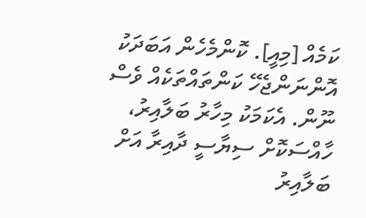ކަމެއް [މިއީ]. ކޮންމެހެން އަބަދަކު އޮންނަންޖެހޭ ކަންތައްތަކެއް ވެސް ނޫން. އެކަމަކު މިހާރު ބަލާއިރު، ހާއްސަކޮށް ސިޔާސީ ދާއިރާ އަށް ބަލާއިރު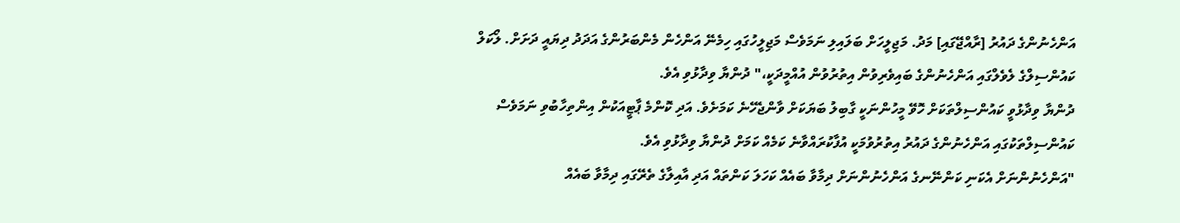އަންހެނުންގެ ދައުރު [ރާއްޖޭގައި] މަދު. މަޖިލީހަށް ބަލައިލި ނަމަވެސް މަޖިލީހުގައި ހިމެނޭ އަންހެން މެންބަރުންގެ އަދަދު ދިޔައީ ދަށަށް. ލޯކަލް ކައުންސިލްގެ ލެވެލްގައި އަންހެނުންގެ ބައިވެރިވުން އިތުރުވުން އުއްމީދަކީ،" ދުންޔާ ވިދާޅުވި އެވެ.
ދުންޔާ ވިދާޅުވީ ކައުންސިލްތަކަށް ހޮވޭ މީހުންނަކީ ގާބިލު ބަޔަކަށް ވާންޖެހޭނެ ކަމަށެވެ. އަދި ކޮންމެ ޕާޓީއަކުން އިންތިހާބުވި ނަމަވެސް ކައުންސިލްތަކުގައި އަންހެނުންގެ ދައުރު އިތުރުވުމަކީ އުފާކުރައްވާނެ ކަމެއް ކަމަށް ދުންޔާ ވިދާޅުވި އެވެ.
"އަންހެނުންނަށް އެކަނި ކަންނޭނގެ އަންހެނުންނަށް ދިމާވާ ބައެއް ކަހަލަ ކަންތައް އަދި އާއިލާގެ ތެރޭގައި ދިމާވާ ބައެއް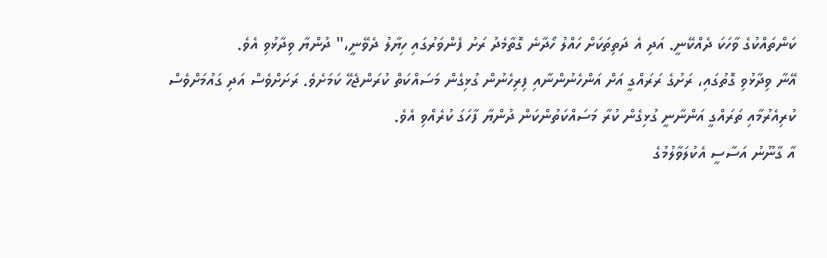ކަންތައްކުގެ ވާހަކަ ދެއްކޭނީ. އަދި އެ ދަތިތަކަށް ހައްލު ހޯދާނެ ގޮތާމެދު ރަށު ފެންވަރުގައި ހިޔާލު ދެވޭނީ،" ދުންޔާ ވިދާޅުވި އެވެ.
އޭނާ ވިދާޅުވި ގޮތުގައި، ރަށުގެ ރަރައްގީ އަށް އަންހެނުންނާއި ފިރިހެނުން ގުޅިގެން މަސައްކަތް ކުރަންޖެހޭ ކަމަށެވެ. ރަށަށްވެސް އަދި ގައުމަށްވެސް ކުރިއެރުމާއި ތަރައްގީ އަންނާނީ ގުޅިގެން ކުރާ މަސައްކަތުންކަން ދުންޔާ ފާހަގަ ކުރެއްވި އެވެ.
އާ ގާނޫނު އަސާސީ އެކުލަވާލުމުގެ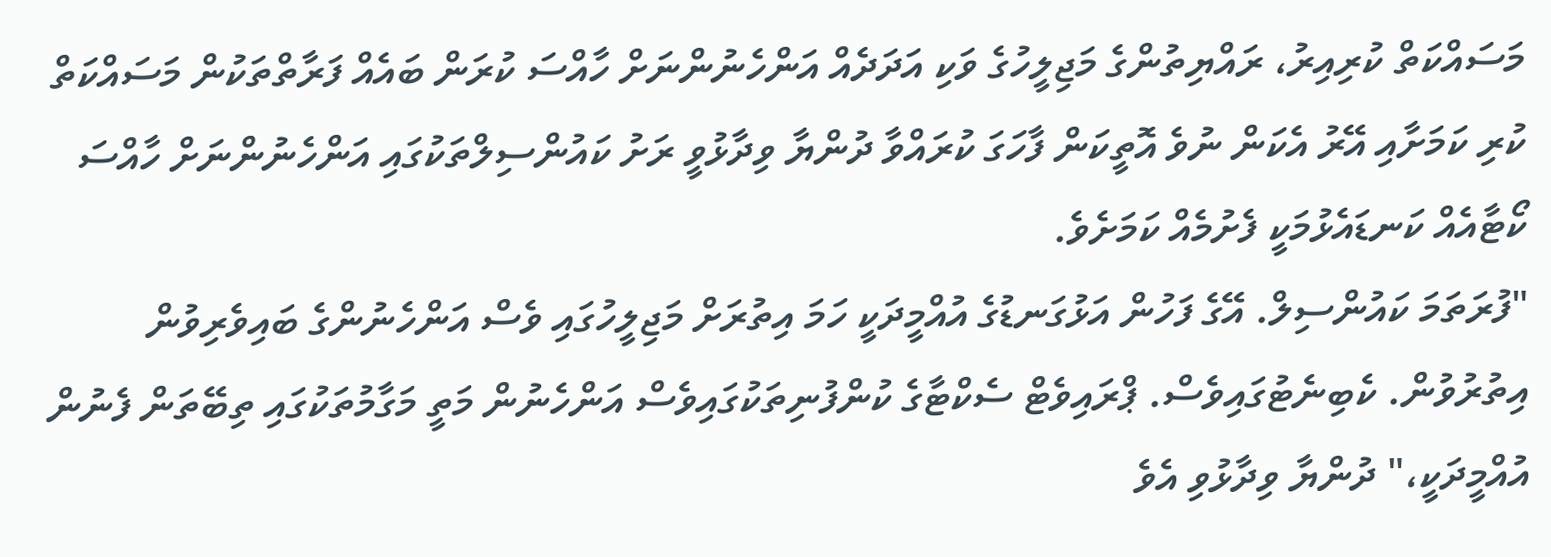މަސައްކަތް ކުރިއިރު، ރައްޔިތުންގެ މަޖިލީހުގެ ވަކި އަދަދެއް އަންހެނުންނަށް ހާއްސަ ކުރަން ބައެއް ފަރާތްތަކުން މަސައްކަތް ކުރި ކަމަށާއި އޭރު އެކަން ނުވެ އޮތީކަން ފާހަގަ ކުރައްވާ ދުންޔާ ވިދާޅުވީ ރަށު ކައުންސިލްތަކުގައި އަންހެނުންނަށް ހާއްސަ ކޯޓާއެއް ކަނޑައެޅުމަކީ ފެށުމެއް ކަމަށެވެ.
"ފުރަތަމަ ކައުންސިލް. އޭގެ ފަހުން އަޅުގަނޑުގެ އުއްމީދަކީ ހަމަ އިތުރަށް މަޖިލީހުގައި ވެސް އަންހެނުންގެ ބައިވެރިވުން އިތުރުވުން. ކެބިނެޓުގައިވެސް. ޕްރައިވެޓް ސެކްޓާގެ ކުންފުނިތަކުގައިވެސް އަންހެނުން މަތީ މަގާމުތަކުގައި ތިބޭތަން ފެނުން އުއްމީދަކީ،" ދުންޔާ ވިދާޅުވި އެވެ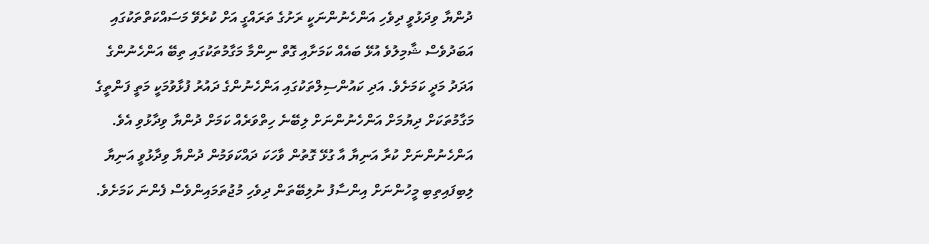ދުންޔާ ވިދަޅުވީ ދިވެހި އަންހެނުންނަކީ ރަށުގެ ތަރައްގީ އަށް ކުރެވޭ މަސައްކަތްތަކުގައި އަބަދުވެސް ޝާމިލުވެ އުޅޭ ބައެއް ކަމަށާއި ގޮތް ނިންމާ މަގާމުތަކުގައި ތިބޭ އަންހެނުންގެ އަދަދު މަދީ ކަމަށެވެ. އަދި ކައުންސިލްތަކުގައި އަންހެނުންގެ ދައުރު ފުޅާވުމަކީ މަތީ ފަންތީގެ މަގާމުތަކަށް ދިޔުމަށް އަންހެނުންނަށް ލިބޭނެ ހިތްވަރެއް ކަމަށް ދުންޔާ ވިދާޅުވި އެވެ.
އަންހެނުންނަށް ކުރާ އަނިޔާ އާ ގުޅޭ ގޮތުން ވާހަކަ ދައްކަވަމުން ދުންޔާ ވިދާޅުވީ އަނިޔާ ލިބިފައިތިބި މީހުންނަށް އިންސާފު ނުލިބޭތަން ދިވެހި މުޖުތަމައިންވެސް ފެންނަ ކަމަށެވެ.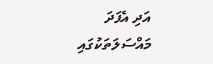އަދި އެފަދަ މައްސަލަތަކުގައި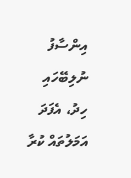އިންސާފު ނުލިބޭހައި ހިދު، އެފަދަ އަމަލުތައް ކުރާ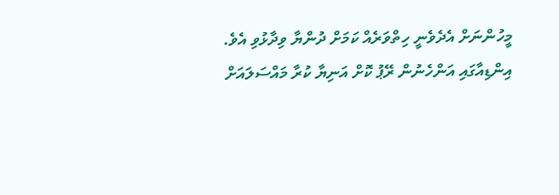މީހުންނަށް އެދެވެނީ ހިތްވަރެއް ކަމަށް ދުންޔާ ވިދާޅުވި އެވެ.
އިންޑިއާގައި އަންހެނުން ރޭޕު ކޮށް އަނިޔާ ކުރާ މައްސަލައަށް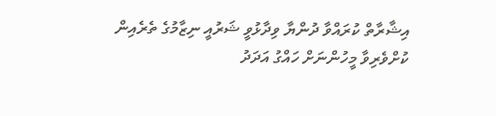އިޝާރާތް ކުރައްވާ ދުންޔާ ވިދާޅުވީ ޝަރުއީ ނިޒާމުގެ ތެރެއިން ކުށްވެރިވާ މީހުންނަށް ހައްގު އަދަދު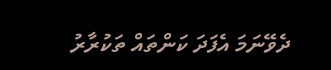ދެވޭނަމަ އެފަދަ ކަންތައް ތަކުރާރު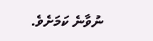ނުވާނެ ކަމަށެވެ.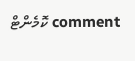comment ކޮމެންޓް